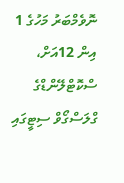ނޮވެމްބަރު މަހުގެ 1 އިން 12އަށް، ސްކޮޓްލޭންޑްގެ ގްލަސްގޯވް ސިޓީގައި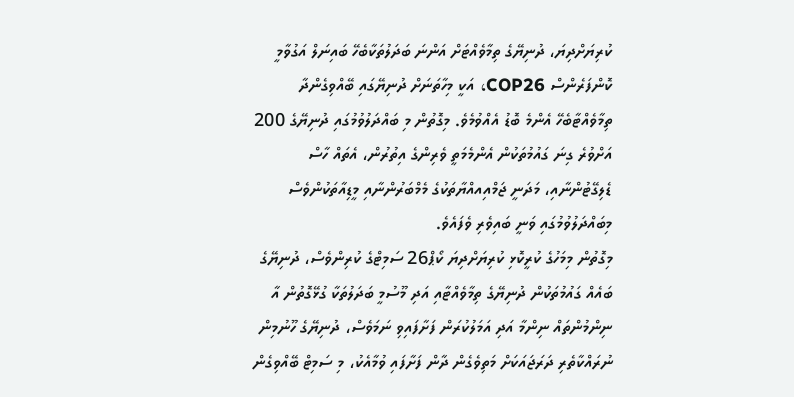ކުރިޔަށްދިޔަ، ދުނިޔޭގެ ތިމާވެއްޓަށް އަންނަ ބަދަލުތަކާބެހޭ ބައިނަލް އަގުވާމީ ކޮންފަރެންސް COP26، އަކީ މިހާތަނަށް ދުނިޔޭގައި ބޭއްވިގެންދާ ތިމާވެއްޓާބެހޭ އެންމެ ބޮޑު އެއްވުމެވެ. މިގޮތުން މި ބައްދަލުވުމުގައި ދުނިޔޭގެ 200 އަށްވުރެ ގިނަ ގައުމުތަކުން އެންމެމަތީ ވެރިންގެ އިތުރުން، އެތައް ހާސް ޑެލިގޭޓުންނާއި، މަދަނީ ޖަމްއިއއްޔާތަކުގެ މެމްބަރުންނާއި މީޑިއާތަކުންވެސް މިބައްދަލުވުމުގައި ވަނީ ބައިވެރި ވެފައެވެ.
މިގޮތުން މިމަހުގެ ކުރީކޮޅި ކުރިޔަށްދިޔަ ކޯޕް26 ސަމިޓްގެ ކުރިންވެސް، ދުނިޔޭގެ ބައެއް ގައުމުތަކުން ދުނިޔޭގެ ތިމާވެއްޓާއި އަދި މޫސުމީ ބަދަލުތަކާ ގުޅޭގޮތުން އާ ނިންމުންތައް ނިންމާ އަދި އަމަލުކުރަން ފަށާފައިވި ނަމަވެސް، ދުނިޔޭގެ ހޫނުމިން ނުރައްކާތެރި ދަރަޖައަކަށް މަތިވެގެން ދާން ފަށާފައި ވުމާއެކު، މި ސަމިޓް ބޭއްވިގެން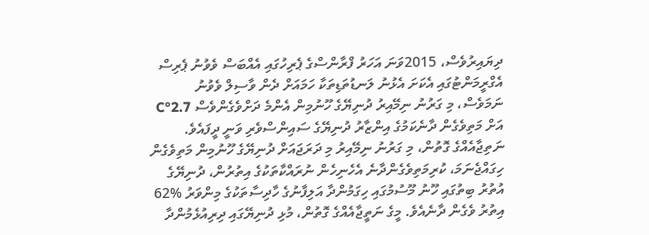ދިޔައިރުވެސް، 2015ވަނަ އަހަރު ފްރާންސްގެ ޕެރިހުގައި އެއްބަސް ވެވުނު ޕެރިސް އެގްރީމަންޓުގައި އެކަށަ އެޅުނު ލަނޑުތަޑިތަކާ ހަމައަށް ދެން ވާސިލް ވެވުނު ނަމަވެސް، މި ގަރުނު ނިމޭއިރު ދުނިޔޭގެ ހޫނުމިން އެންމެ ދަށްވެގެންވެސް 2.7°C އަށް މަތިވެގެން ދާނެކަމުގެ އިންޒާރު ދުނިޔޭގެ ސައިންސްވެރި ވަނީ ދީފައެވެ.
ނަތިޖާއެއްގެ ގޮތުން، މި ގަރުނު ނިމޭއިރު މި ދަރަޖައަށް ދުނިޔޭގެ ހޫނުމިން މަތިވެގެން ހިގައްޖެނަމަ، ކުރިމަތިވެގެންދާނެ އެހެނިހެން ނުރައްކާތަކުގެ އިތުރުން، ދުނިޔޭގެ އުތުރު ބިތުގައި ހޫނު މޫސުމުގައި ހިގަމުންދާ އަލިފާނުގެ ހާދިސާތަކުގެ މިންވަރު %62 އިތުރު ވެގެން ދާނެއެވެ. މީގެ ނަތީޖާއެއްގެ ގޮތުން، މުޅި ދުނިޔޭގައި ދިރިއުޅެމުންދާ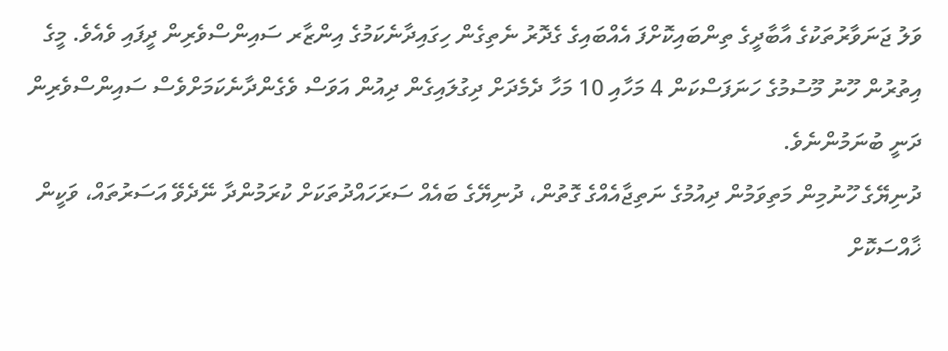ވަލު ޖަނަވާރުތަކުގެ އާބާދީގެ ތިންބައިކޮށްފަ އެއްބައިގެ ގެދޮރު ނެތިގެން ހިގައިދާނެކަމުގެ އިންޒާރ ސައިންސްވެރިން ދީފައި ވެއެވެ. މީގެ އިތުރުން ހޫނު މޫސުމުގެ ހަނަފަސްކަން 4 މަހާއި 10 މަހާ ދެމެދަށް ދިގުލައިގެން ދިއުން އަވަސް ވެގެންދާނެކަމަށްވެސް ސައިންސްވެރިން ދަނީ ބުނަމުންނެވެ.
ދުނިޔޭގެ ހޫނުމިން މަތިވަމުން ދިއުމުގެ ނަތިޖާއެއްގެ ގޮތުން، ދުނިޔޭގެ ބައެއް ސަރަހައްދުތަކަށް ކުރަމުންދާ ނޭދެވޭ އަސަރުތައް، ވަކީން ޚާއްސަކޮށް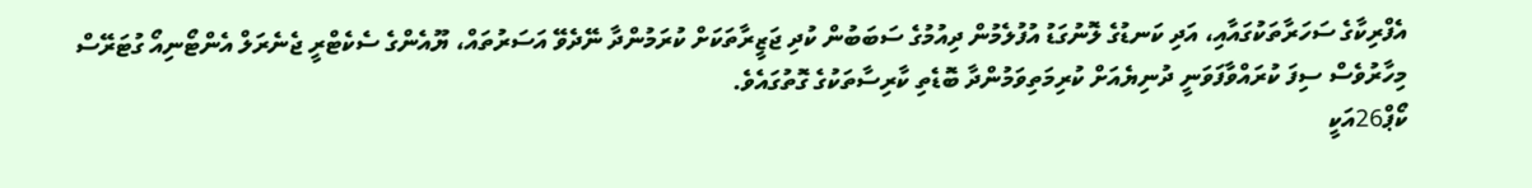އެފްރިކާގެ ސަހަރާތަކުގައާއި، އަދި ކަނޑުގެ ލޮނުގަޑު އުފުލެމުން ދިއުމުގެ ސަބަބުން ކުދި ޖަޒީރާތަކަށް ކުރަމުންދާ ނޭދެވޭ އަސަރުތައް، ޔޫއެންގެ ސެކެޓްރީ ޖެނެރަލް އެންޓޯނިއޯ ގުޓަރޭސް މިހާރުވެސް ސިފަ ކުރައްވާފަވަނީ ދުނިޔެއަށް ކުރިމަތިވަމުންދާ ބޮޑެތި ކާރިސާތަކުގެ ގޮތުގައެވެ.
ކޯޕް26އަކީ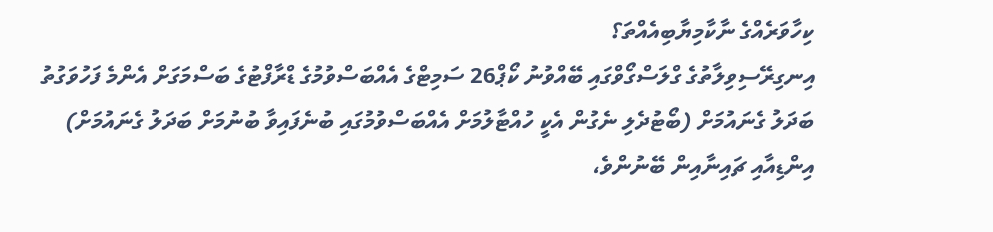ކިހާވަރެއްގެ ނާކާމިޔާބިއެއްތަ؟
އިނގިރޭސިވިލާތުގެ ގްލަސްގޯވްގައި ބޭއްވުނު ކޯޕް26 ސަމިޓްގެ އެއްބަސްވުމުގެ ޑްރާފްޓުގެ ބަސްމަގަށް އެންމެ ފަހުވަގުތު ބަދަލު ގެނައުމަށް (ބޯޓުދެލި ނެގުން އެކީ ހުއްޓާލުމަށް އެއްބަސްވުމުގައި ބުނެފައިވާ ބުނުމަށް ބަދަލު ގެނައުމަށް) އިންޑިއާއި ޗައިނާއިން ބޭނުންވެ،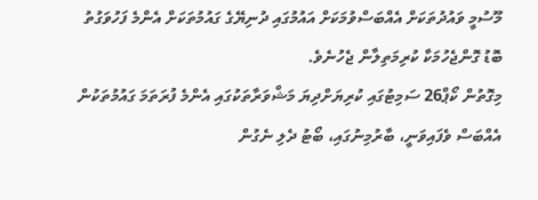މޫސުމީ ވައުދުތަކަށް އެއްބަސްވުމަކަށް އައުމުގައި ދުނިޔޭގެ ގައުމުތަކަށް އެންމެ ފަހުވަގުތު ބޮޑު ގޮންޖެހުމަކާ ކުރިމަތިލާން ޖެހުނެވެ.
މިގޮތުން ކޯޕް26 ސަމިޓުގައި ކުރިޔަށްދިޔަ މަޝްވަރާތަކުގައި އެންމެ ފުރަތަމަ ގައުމުތަކުން އެއްބަސް ވެފައިވަނީ، ބާރުމިނުގައި، ބޯޓު ދެލި ނެގުން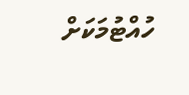ހުއްޓުމަކަށް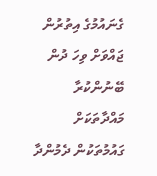ގެނައުމުގެ އިތުރުން ޖައްވަށް ވިހަ ދުން ބޭނުންކުރާ މައްދާތަކަށް ގައުމުތަކުން ދެމުންދާ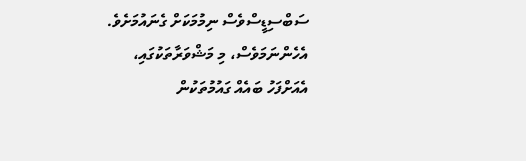ސަބްސިޑީސްވެސް ނިމުމަކަށް ގެނައުމަށެވެ.
އެހެންނަމަވެސް، މި މަޝްވަރާތަކުގައި، އެއަށްފަހު ބައެއް ގައުމުތަކުން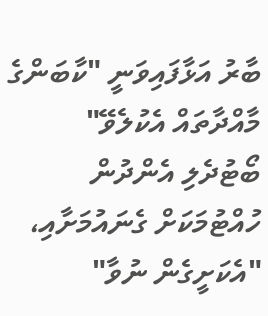ބާރު އަޅާފައިވަނީ "ކާބަންގެ މާއްދާތައް އެކުލެވޭ" ބޯޓުދެލި އެންދުން ހުއްޓުމަކަށް ގެނައުމަށާއި، "އެކަށީގެން ނުވާ"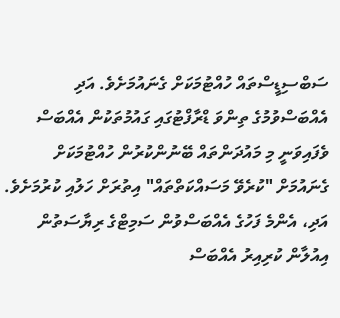ސަބްސިޑީސްތައް ހުއްޓުމަކަށް ގެނައުމަށެވެ. އަދި އެއްބަސްވުމުގެ ތިންވަ ޑްރާފްޓުގައި ގައުމުތަކުން އެއްބަސް ވެފައިވަނީ މި މައުދަންތައް ބޭނުންކުރުން ހުއްޓުމަކަށް ގެނައުމަށް "ކުރެވޭ މަސައްކަތްތައް" އިތުރަށް ހަލުއި ކުރުމަށެވެ.
އަދި، އެންމެ ފަހުގެ އެއްބަސްވުން ސަމިޓްގެ ރިޔާސަތުން އިއުލާން ކުރިއިރު އެއްބަސް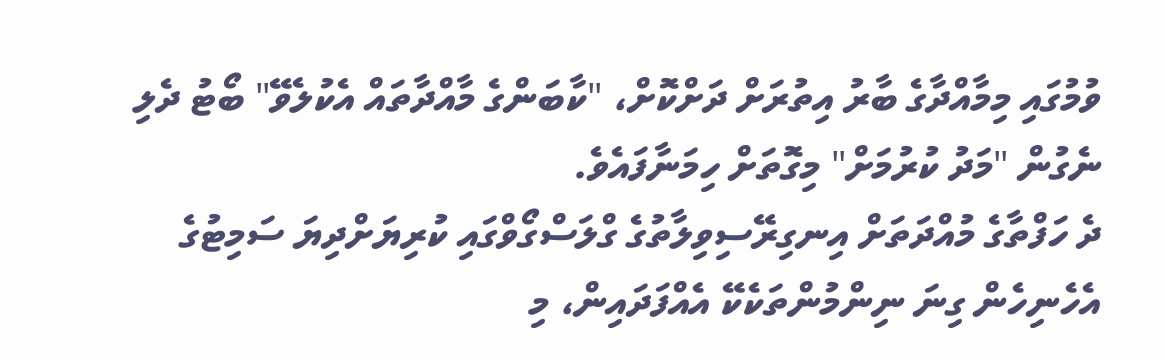ވުމުގައި މިމާއްދާގެ ބާރު އިތުރަށް ދަށްކޮށް، "ކާބަންގެ މާއްދާތައް އެކުލެވޭ" ބޯޓު ދެލި ނެގުން "މަދު ކުރުމަށް" މިގޮތަށް ހިމަނާފައެވެ.
ދެ ހަފްތާގެ މުއްދަތަށް އިނގިރޭސިވިލާތުގެ ގްލަސްގޯވްގައި ކުރިޔަށްދިޔަ ސަމިޓުގެ އެހެނިހެން ގިނަ ނިންމުންތަކެކޭ އެއްފަދައިން، މި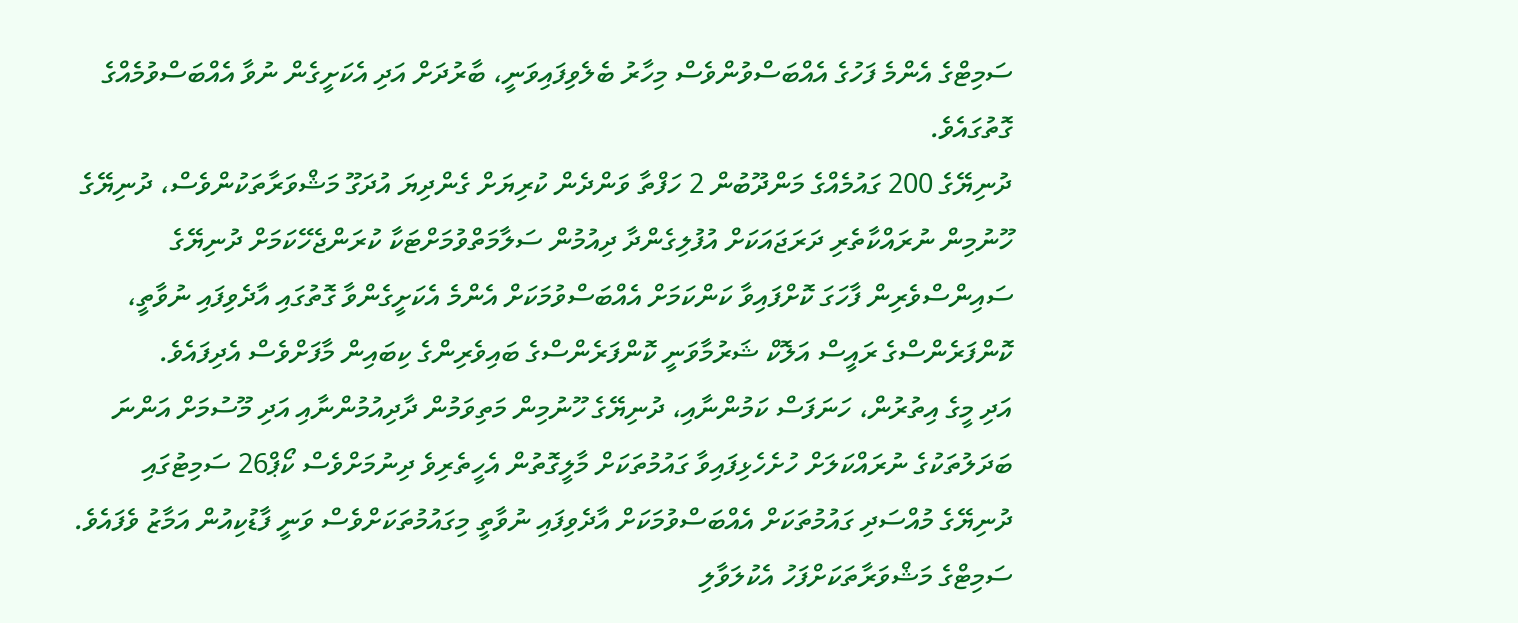ސަމިޓްގެ އެންމެ ފަހުގެ އެއްބަސްވުންވެސް މިހާރު ބެލެވިފައިވަނީ، ބާރުދަށް އަދި އެކަށީގެން ނުވާ އެއްބަސްވުމެއްގެ ގޮތުގައެވެ.
ދުނިޔޭގެ 200 ގައުމެއްގެ މަންދޫބުން 2 ހަފްތާ ވަންދެން ކުރިޔަށް ގެންދިޔަ އުދަގޫ މަޝްވަރާތަކުންވެސް، ދުނިޔޭގެ ހޫނުމިން ނުރައްކާތެރި ދަރަޖައަކަށް އުފުލިގެންދާ ދިއުމުން ސަލާމަތްވުމަށްޓަކާ ކުރަންޖެހޭކަމަށް ދުނިޔޭގެ ސައިންސްވެރިން ފާހަގަ ކޮށްފައިވާ ކަންކަމަށް އެއްބަސްވުމަކަށް އެންމެ އެކަށީގެންވާ ގޮތުގައި އާދެވިފައި ނުވާތީ، ކޮންފަރެންސްގެ ރައީސް އަލޮކް ޝަރުމާވަނީ ކޮންފަރެންސްގެ ބައިވެރިންގެ ކިބައިން މާފަށްވެސް އެދިފައެވެ.
އަދި މީގެ އިތުރުން، ހަނަފަސް ކަމުންނާއި، ދުނިޔޭގެ ހޫނުމިން މަތިވަމުން ދާދިއުމުންނާއި އަދި މޫސުމަށް އަންނަ ބަދަލުތަކުގެ ނުރައްކަލަށް ހުށެހެޅިފައިވާ ގައުމުތަކަށް މާލީގޮތުން އެހީތެރިވެ ދިނުމަށްވެސް ކޯޕް26 ސަމިޓުގައި ދުނިޔޭގެ މުއްސަދި ގައުމުތަކަށް އެއްބަސްވުމަކަށް އާދެވިފައި ނުވާތީ މިގައުމުތަކަށްވެސް ވަނީ ފާޑުކިއުން އަމާޒު ވެފައެވެ.
ސަމިޓްގެ މަޝްވަރާތަކަށްފަހު އެކުލަވާލި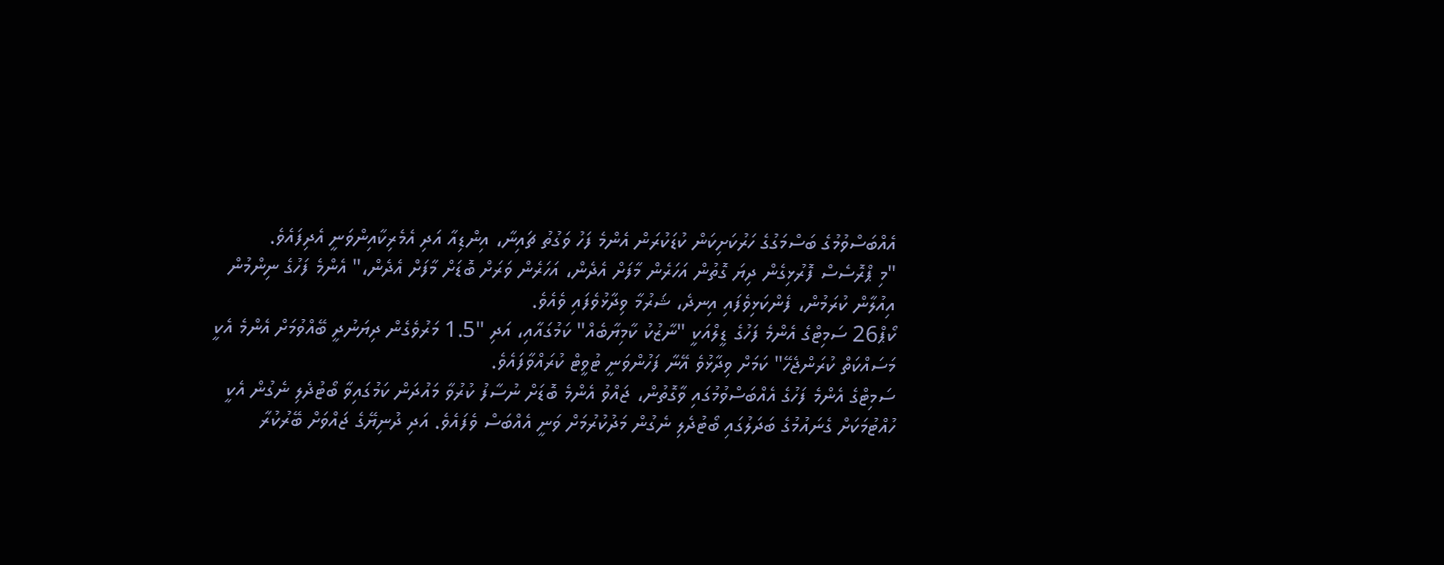އެއްބަސްވުމުގެ ބަސްމަގުގެ ހަރުކަށިކަން ކުޑަކުރަން އެންމެ ފަހު ވަގުތު ޗައިނާ، އިންޑިއާ އަދި އެމެރިކާއިންވަނީ އެދިފައެވެ.
"މި ޕްރޮސެސް ފޮރުޅިގެން ދިޔަ ގޮތުން އަހަރެން މާފަށް އެދެން، އަހަރެން ވަރަށް ބޮޑަށް މާފަށް އެދެން،" އެންމެ ފަހުގެ ނިންމުން އިއުލާން ކުރަމުން، ފެންކަޅިވެފައި އިނދެ، ޝަރުމާ ވިދާޅުވެފައި ވެއެވެ.
ކޯޕް26 ސަމިޓްގެ އެންމެ ފަހުގެ ޑީލްއަކީ "ނާޒުކު ކާމިޔާބެއް" ކަމުގައާއި، އަދި "1.5 މަރުވެގެން ދިޔަނުދީ ބޭއްވުމަށް އެންމެ އެކީ މަސައްކަތް ކުރަންޖެހޭ" ކަމަށް ވިދާޅުވެ އޭނާ ފަހުންވަނީ ޓުވީޓް ކުރައްވާފައެވެ.
ސަމިޓްގެ އެންމެ ފަހުގެ އެއްބަސްވުމުގައި ވާގޮތުން، ޖައްވު އެންމެ ބޮޑަށް ނުސާފު ކުރުވާ މައުދަން ކަމުގައިވާ ބޯޓުދެލި ނެގުން އެކީ ހުއްޓުމަކަށް ގެނައުމުގެ ބަދަލުގައި ބޯޓުދެލި ނެގުން މަދުކުރުމަށް ވަނީ އެއްބަސް ވެފައެވެ. އަދި ދުނިޔޭގެ ޖައްވަށް ބޭރުކުރާ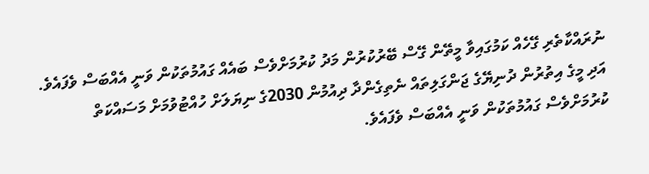ނުރައްކާތެރި ގޭހެއް ކަމުގައިވާ މީތޭން ގޭސް ބޭރުކުރުން މަދު ކުރުމަށްވެސް ބައެއް ގައުމުތަކުން ވަނީ އެއްބަސް ވެފައެވެ. އަދި މީގެ އިތުރުން ދުނިޔޭގެ ޖަންގަލިތައް ނެތިގެންދާ ދިއުމުން 2030ގެ ނިޔަލަށް ހުއްޓުވުމަށް މަސައްކަތް ކުރުމަށްވެސް ގައުމުތަކުން ވަނީ އެއްބަސް ވެފައެވެ.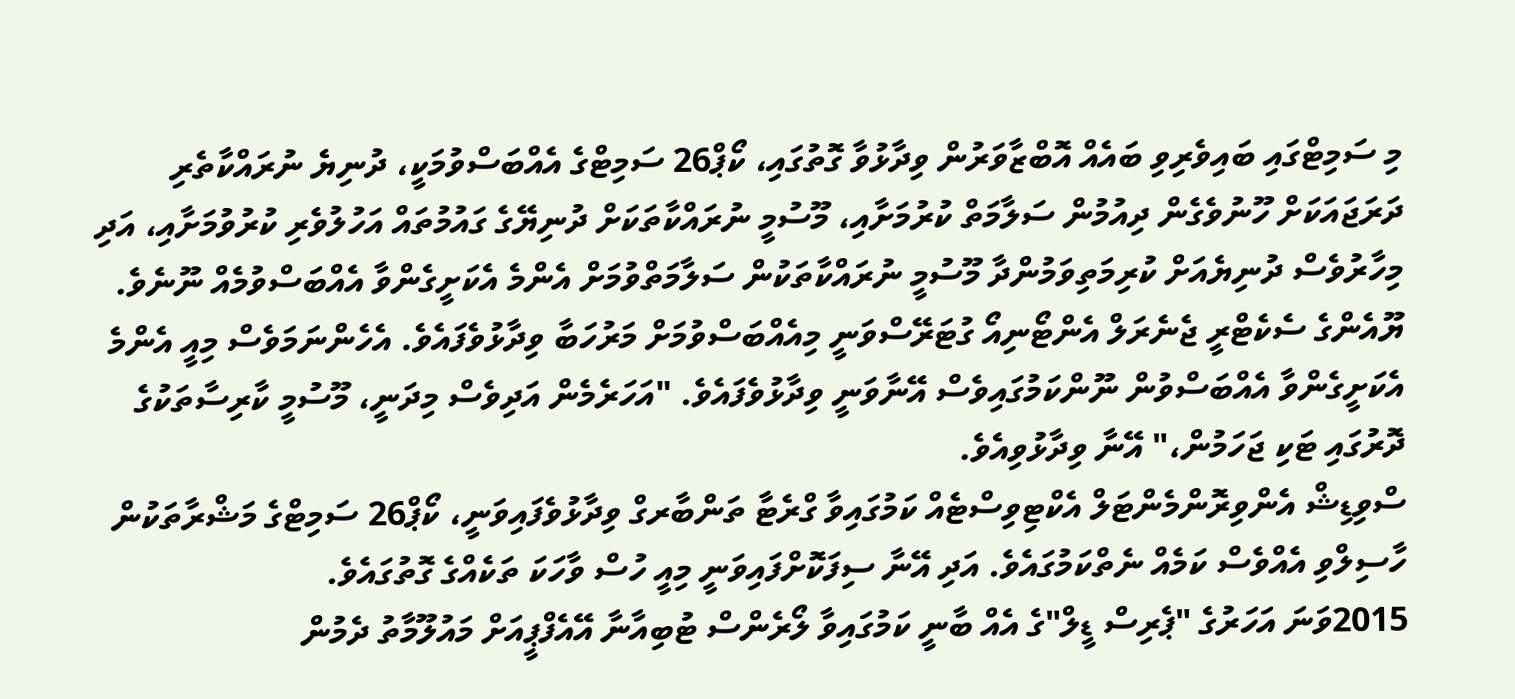މި ސަމިޓްގައި ބައިވެރިވި ބައެއް އޮބްޒާވަރުން ވިދާޅުވާ ގޮތުގައި، ކޯޕް26 ސަމިޓްގެ އެއްބަސްވުމަކީ، ދުނިޔެ ނުރައްކާތެރި ދަރަޖައަކަށް ހޫނުވެގެން ދިއުމުން ސަލާމަތް ކުރުމަށާއި، މޫސުމީ ނުރައްކާތަކަށް ދުނިޔޭގެ ގައުމުތައް އަހުލުވެރި ކުރުވުމަށާއި، އަދި މިހާރުވެސް ދުނިޔެއަށް ކުރިމަތިވަމުންދާ މޫސުމީ ނުރައްކާތަކުން ސަލާމަތްވުމަށް އެންމެ އެކަށީގެންވާ އެއްބަސްވުމެއް ނޫނެވެ.
ޔޫއެންގެ ސެކެޓްރީ ޖެނެރަލް އެންޓޯނިއޯ ގުޓަރޭސްވަނީ މިއެއްބަސްވުމަށް މަރުހަބާ ވިދާޅުވެފައެވެ. އެހެންނަމަވެސް މިއީ އެންމެ އެކަށީގެންވާ އެއްބަސްވުން ނޫންކަމުގައިވެސް އޭނާވަނީ ވިދާޅުވެފައެވެ. "އަހަރެމެން އަދިވެސް މިދަނީ، މޫސުމީ ކާރިސާތަކުގެ ދޮރުގައި ޓަކި ޖަހަމުން،" އޭނާ ވިދާޅުވިއެވެ.
ސްވިޑިޝް އެންވިރޮންމެންޓަލް އެކްޓިވިސްޓެއް ކަމުގައިވާ ގްރެޓާ ތަންބާރގް ވިދާޅުވެފައިވަނީ، ކޯޕް26 ސަމިޓްގެ މަޝްރާތަކުން ހާސިލްވި އެއްވެސް ކަމެއް ނެތްކަމުގައެވެ. އަދި އޭނާ ސިފަކޮށްފައިވަނީ މިއީ ހުސް ވާހަކަ ތަކެއްގެ ގޮތުގައެވެ.
2015ވަނަ އަހަރުގެ "ޕެރިސް ޑީލް"ގެ އެއް ބާނީ ކަމުގައިވާ ލޯރެންސް ޓުބިއާނާ އޭއެފްޕީއަށް މައުލޫމާތު ދެމުން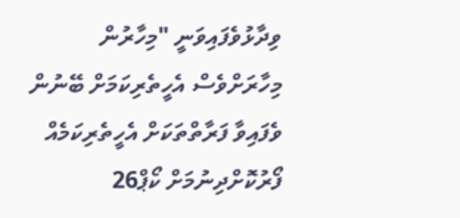ވިދާޅުވެފައިވަނީ "މިހާރުން މިހާރަށްވެސް އެހީތެރިކަމަށް ބޭނުން ވެފައިވާ ފަރާތްތަކަށް އެހީތެރިކަމެއް ފޯރުކޮށްދިނުމަށް ކޯޕް26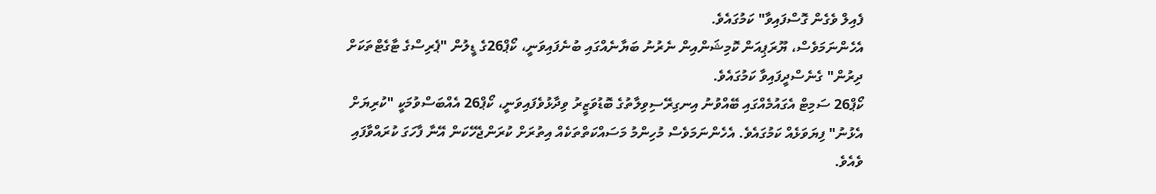ފެއިލް ވެގެން ގޮސްފައިވާ" ކަމުގައެވެ.
އެހެންނަމަވެސް، ޔޫރަޕިއަން ކޮމިޝަންއިން ނެރުނު ބަޔާނެއްގައި ބުނެފައިވަނީ، ކޯޕް26ގެ ޑީލުން "ޕެރިސްގެ ޓާގެޓްތަކަށް ދިރުން" ގެނެސްދީފައިވާ ކަމުގައެވެ.
ކޯޕް26 ސަމިޓް އެގައުމެއްގައި ބޭއްވުނު އިނގިރޭސިވިލާތުގެ ބޮޑުވަޒީރު ވިދާޅުވެފައިވަނީ، ކޯޕް26 އެއްބަސްވުމަކީ "ކުރިޔަށް އެޅުނު" ފިޔަވަޅެއް ކަމުގައެވެ. އެހެންނަމަވެސް މުހިންމު މަސައްކަތްތަކެއް އިތުރަށް ކުރަންޖެހޭކަން އޭނާ ފާހަގަ ކުރައްވާފައި ވެއެވެ.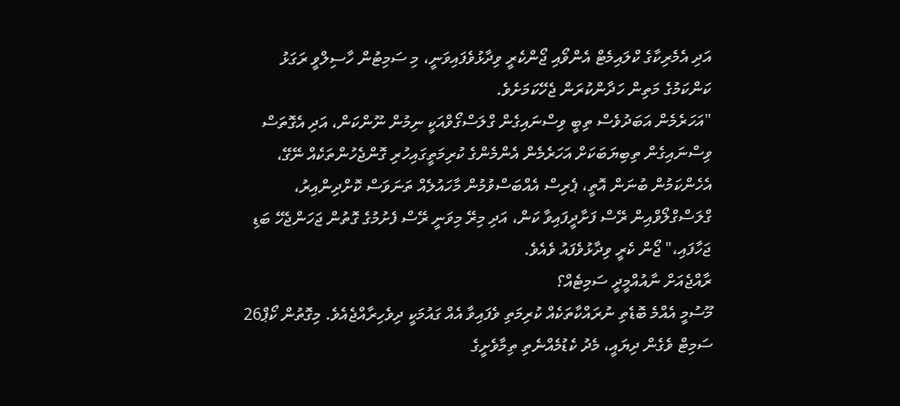އަދި އެމެރިކާގެ ކްލައިމެޓް އެންވޯއި ޖޯންކެރީ ވިދާޅުވެފައިވަނީ، މި ސަމިޓުން ހާސިލްވީ ރަގަޅު ކަންކަމުގެ މަތިން ހަދާންކުރަން ޖެހޭކަމަށެވެ.
"އަހަރެމެން އަބަދުވެސް ތިބީ ވިސްނައިގެން ގްލަސްގޯވްއަކީ ނިމުން ނޫންކަން، އަދި އެގޮތަސް ވިސްނައިގެން ތިބިޔަބަކަށް އަހަރެމެން އެންމެންގެ ކުރިމަތީގައިހުރި ގޮންޖެހުންތަކެއް ނޭގޭ، އެހެންކަމުން ބުނަން އޮތީ، ޕެރިސް އެއްބަސްވުމުން މާހައުލެއް ތަނަވަސް ކޮށްދިންއިރު، ގްލަސްގްލޯވްއިން ރޭސް ފަށާދީފައިވާ ކަން، އަދި މިރޭ މިވަނީ ރޭސް ފެށުމުގެ ގޮތުން ޖަހަންޖެހޭ ބަޑި ޖަހާފައި،" ޖޯން ކެރީ ވިދާޅުވެފައު ވެއެވެ.
ރާއްޖެއަށް ނާއުއްމީދީ ސަމިޓެއް؟
މޫސުމީ އެއްމެ ބޮޑެތި ނުރައްކާތަކެއް ކުރިމަތި ވެފައިވާ އެއް ގައުމަކީ ދިވެހިރާއްޖެއެވެ. މިގޮތުން ކޯޕް26 ސަމިޓް ވެގެން ދިޔައީ، މެދު ކެޑުމެއްނެތި ތިމާވެށީގެ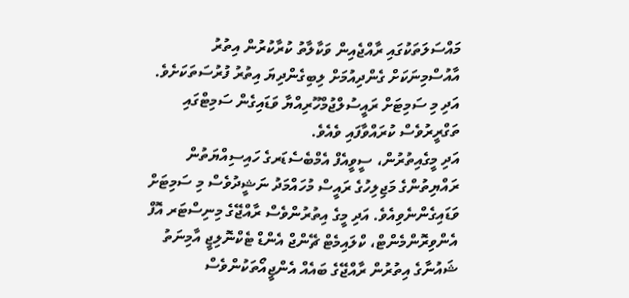މައްސަލަތަކުގައި ރާއްޖެއިން ވަކާލާތު ކުރާކުރުން އިތުރު އާއުސްމިނަކަށް ގެންދިއުމަށް ލިބިގެންދިޔަ އިތުރު ފުރުސަތަކަށެވެ. އަދި މި ސަމިޓަށް ރައީސުލްޖުމްހޫރިއްޔާ ވަޑައިގެން ސަމިޓްގައި ތަގްރީރުވެސް ކުރައްވާފައި ވެއެވެ.
އަދި މީގެއިތުރުން، ސީވީއެފް އެމްބެސެޑަރގެ ހައިސިއްޔަތުން ރައްޔިތުންގެ މަޖިލިހުގެ ރައީސް މުހައްމަދު ނަޝީދުވެސް މި ސަމިޓަށް ވަޑައިގެންނެވިއެވެ. އަދި މީގެ އިތުރުންވެސް ރާއްޖޭގެ މިނިސްޓަރ އޮފް އެންވިރޮންމެންޓް، ކްލައިމެޓް ޗޭންޖް އެންޑް ޓެކްނޮލިޖީ އާމިނަތު ޝައުނާގެ އިތުރުން ރާއްޖޭގެ ބައެއް އެންޖީއޯތަކުންވެސް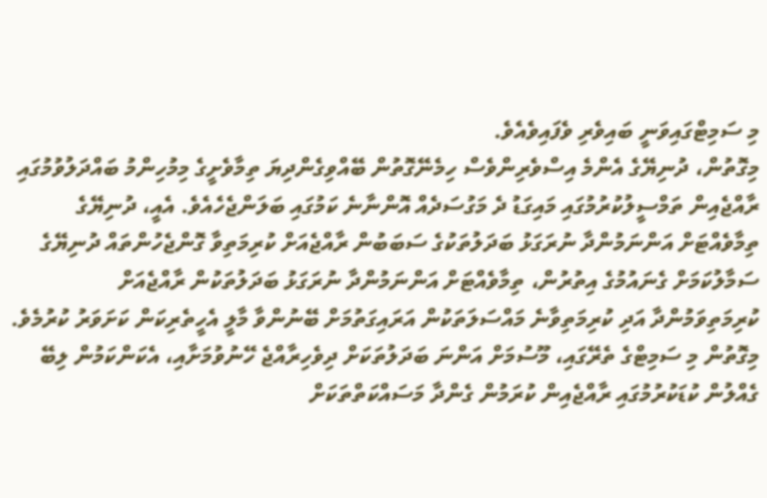މި ސަމިޓްގައިވަނީ ބައިވެރި ވެފައިވެއެވެ.
މިގޮތުން، ދުނިޔޭގެ އެންމެ އިސްވެރިންވެސް ހިމެނޭގޮތުން ބޭއްވިގެންދިޔަ ތިމާވެށީގެ މިމުހިންމު ބައްދަލުވުމުގައި ރާއްޖެއިން ތަމްސީލުކުރުމުގައި މައިގަޑު ދެ މަގުސަދެއް އޮންނާނެ ކަމުގައި ބަލަންޖެހެއެވެ. އެއީ، ދުނިޔޭގެ ތިމާވެއްޓަށް އަންނަމުންދާ ނުރަގަޅު ބަދަލުތަކުގެ ސަބަބުން ރާއްޖެއަށް ކުރިމަތިވާ ގޮންޖެހުންތައް ދުނިޔޭގެ ސަމާލުކަމަށް ގެނައުމުގެ އިތުރުން، ތިމާވެއްޓަށް އަންނަމުންދާ ނުރަގަޅު ބަދަލުތަކުން ރާއްޖެއަށް ކުރިމަތިވަމުންދާ އަދި ކުރިމަތިވާނެ މައްސަލަތަކުން އަރައިގަތުމަށް ބޭނުންވާ މާލީ އެހީތެރިކަން ކަށަވަރު ކުރުމެވެ.
މިގޮތުން މި ސަމިޓްގެ ތެރޭގައި، މޫސުމަށް އަންނަ ބަދަލުތަކަށް ދިވެހިރާއްޖެ ހޭނުވުމަށާއި، އެކަންކަމުން ލިބޭ ގެއްލުން ކުޑަކުރުމުގައި ރާއްޖެއިން ކުރަމުން ގެންދާ މަސައްކަތްތަކަށް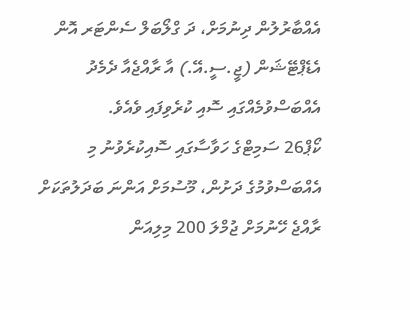އެއްބާރުލުން ދިނުމަށް، ދަ ގްލޯބަލް ސެންޓަރ އޮން އެޑެޕްޓޭޝަން (ޖީ.ސީ.އޭ.) އާ ރާއްޖެއާ ދެމެދު އެއްބަސްވުމެއްގައި ސޮއި ކުރެވިފައި ވެއެވެ.
ކޯޕް26 ސަމިޓްގެ ހަވާސާގައި ސޮއިކުރެވުނު މި އެއްބަސްވުމުގެ ދަށުން، މޫސުމަށް އަންނަ ބަދަލުތަކަށް ރާއްޖެ ހޭނުމަށް ޖުމްލަ 200 މިލިއަން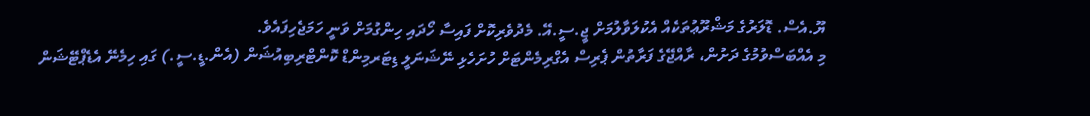ޔޫ.އެސް. ޑޮލަރުގެ މަޝްރޫޢުތަކެއް އެކުލަވާލުމަށް ޖީ.ސީ.އޭ. މެދުވެރިކޮށް ފައިސާ ހޯދައި ހިންގުމަށް ވަނީ ހަމަޖެހިފައެވެ.
މި އެއްބަސްވުމުގެ ދަށުން، ރާއްޖޭގެ ފަރާތުން ޕެރިސް އެގްރިމެންޓަށް ހުށަހެޅި ނޭޝަނަލީ ޑިޓަރމިންޑް ކޮންޓްރިބިއުޝަން (އެން.ޑީ.ސީ.) ގައި ހިމެނޭ އެޑެޕްޓޭޝަން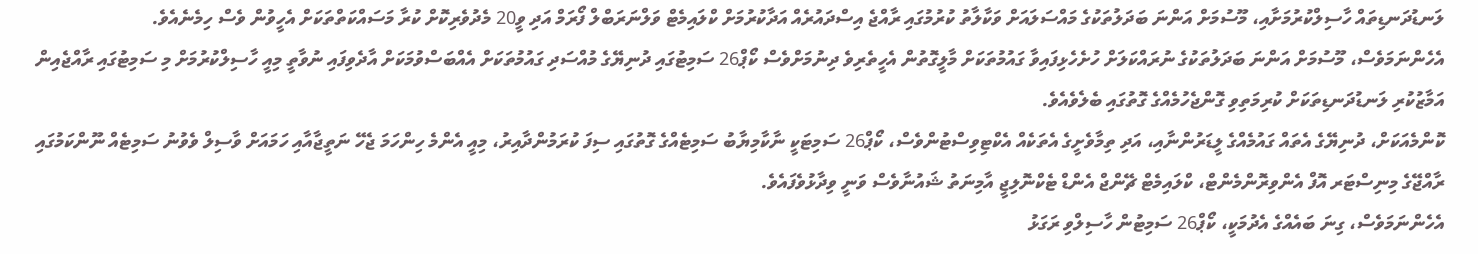ލަނޑުދަނޑިތައް ހާސިލްކުރުމަށާއި، މޫސުމަށް އަންނަ ބަދަލުތަކުގެ މައްސަލައަށް ވަކާލާތު ކުރުމުގައި ރާއްޖެ އިސްދައުރެއް އަދާކުރުމަށް ކްލައިމެޓް ވަލްނަރަބްލް ފޯރަމް އަދި ވީ20 މެދުވެރިކޮށް ކުރާ މަސައްކަތްތަކަށް އެހީވުން ވެސް ހިމެނެއެވެ.
އެހެންނަމަވެސް، މޫސުމަށް އަންނަ ބަދަލުތަކުގެ ނުރައްކަލަށް ހުށެހެޅިފައިވާ ގައުމުތަކަށް މާލީގޮތުން އެހީތެރިވެ ދިނުމަށްވެސް ކޯޕް26 ސަމިޓުގައި ދުނިޔޭގެ މުއްސަދި ގައުމުތަކަށް އެއްބަސްވުމަކަށް އާދެވިފައި ނުވާތީ މިއީ ހާސިލްކުރުމަށް މި ސަމިޓުގައި ރާއްޖެއިން އަމާޒުކުރި ލަނޑުދަނޑިތަކަށް ކުރިމަތިވި ގޮންޖެހުމެއްގެ ގޮތުގައި ބެލެވެއެވެ.
ކޮންމެއަކަށް، ދުނިޔޭގެ އެތައް ގައުމެއްގެ ލީޑަރުންނާއި، އަދި ތިމާވެށީގެ އެތަކެއް އެކްޓިވިސްޓުންވެސް، ކޯޕް26 ސަމިޓަކީ ނާކާމިޔާބު ސަމިޓެއްގެ ގޮތުގައި ސިފަ ކުރަމުންދާއިރު، މިއީ އެންމެ ހިންހަމަ ޖެހޭ ނަތީޖާއާއި ހަމައަށް ވާސިލް ވެވުނު ސަމިޓެއް ނޫންކަމުގައި ރާއްޖޭގެ މިނިސްޓަރ އޮފް އެންވިރޮންމެންޓް، ކްލައިމެޓް ޗޭންޖް އެންޑް ޓެކްނޮލިޖީ އާމިނަތު ޝައުނާވެސް ވަނީ ވިދާޅުވެފައެވެ.
އެހެންނަމަވެސް، ގިނަ ބައެއްގެ އެދުމަކީ، ކޯޕް26 ސަމިޓުން ހާސިލްވި ރަގަޅު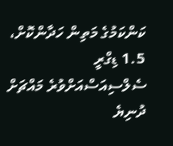ކަންކަމުގެ މަތިން ހަދާންކޮށް، 1.5 ޑިގްރީ ސެލްސިއަސްއަށްވުރެ މައްޗަށް ދުނިޔެ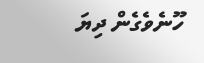ހޫނެވެގެން ދިޔަ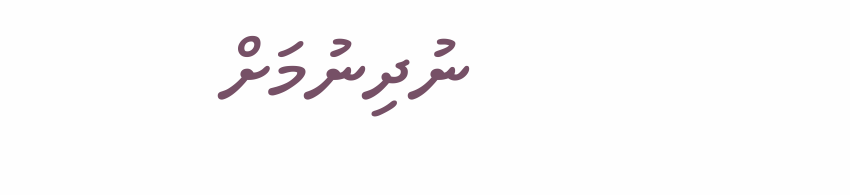ނުދިނުމަށް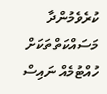ކުރެވެމުންދާ މަސައްކަތްތަކަށް ހުއްޓުމެއް ނައިސް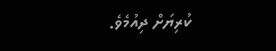ކުރިޔަށް ދިއުމެވެ.